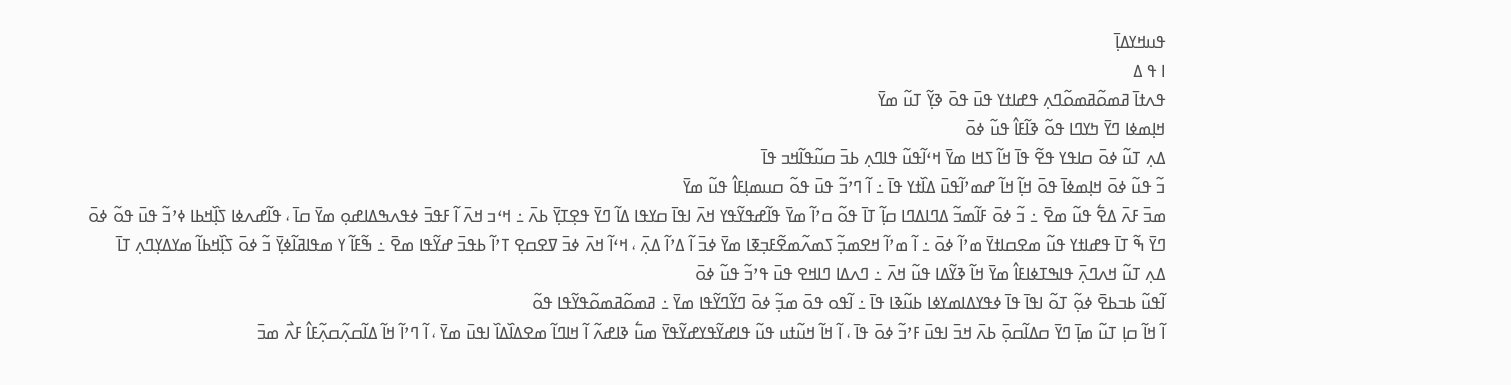ߟߎߞߌߡߊ߲߫
ߊ ߟ ߡ
ߟߍߙߊ߫ ߥߘߋ߬ߥߘߋ߬ߣߍ߲ ߟߝߊߙߌ ߟߎ߫ ߟߋ߫ ߢߌ߲߬ ߠߎ߬ ߘߌ߫
ߞߊ߲ߘߦߊ ߣߌ߫ ߤߌߣߊ ߟߋ߬ ߢߊ߬ߓߊ߮ ߟߎ߬ ߦߋ߫
ߡߍ߲ ߠߎ߬ ߦߋ߫ ߛߊߟߌ ߟߐ߬ ߟߊ߫ ߞߊ߬ ߖߞߊ ߘߌ߫ ߞߵߊ߬ߟߎ߬ ߟߊߣߍ߲ ߕߏ߫ ߛߎ߬ߟߊ߬ߞߏ ߟߊ߫
ߏ߬ ߟߎ߬ ߦߋ߫ ߞߊ߲ߘߦߊ߫ ߟߋ߫ ߞߊ߲߬ ߞߊ߬ ߝߘߴߊ߬ߟߎ߫ ߡߊ߰ߙߌ ߟߊ߫ ߸ ߊ߬ ߣߴߏ߬ ߟߎ߫ ߟߋ߬ ߛߎߘߊ߲ߓߊ߮ ߟߎ߬ ߘߌ߫
ߘߏ߫ ߓߍ߫ ߡߐ߱ ߟߎ߬ ߘߐ߫ ߸ ߏ߬ ߦߋ߫ ߓߊ߬ߘߏ߬ ߡߣߊߡߣߊ ߛߊ߲߬ ߠߊ߫ ߟߋ߬ ߛߴߊ߬ ߘߌ߫ ߟߊ߬ߝߟߌ߬ߟߌ ߞߍ߫ ߊߟߊ߫ ߛߌߟߊ ߡߊ߬ ߣߌ߫ ߟߐ߲ߠߌ߲߫ ߕߍ߫ ߸ ߞߵߏ ߞߍ߫ ߊ߬ ߓߟߏ߫ ߦߟߍߒߡߊߝߋ߲ ߘߌ߫ ߛߊ߫ ، ߟߊ߬ߝߍߦߊ ߖߊ߲߰ߞߕߊ ߦߴߏ߬ ߟߎ߫ ߟߋ߬ ߦߋ߫
ߣߌ߫ ߒ߬ ߠߊ߫ ߟߝߊߙߌ ߟߎ߬ ߘߐߛߊߙߌ߫ ߘߴߊ߬ ߦߋ߫ ߸ ߊ߬ ߘߴߊ߬ ߞߐߘߏ߲߬ ߖߘߍ߬ߘߐ߬ߓߏ߲ߧߊ ߘߌ߫ ߦߏ߫ ߊ߬ ߡߴߊ߬ ߡߍ߲߫ ، ߞߵߊ߬ ߞߍ߫ ߦߏ߫ ߜߐߛߐ߲ ߠߴߊ߬ ߕߟߏ߫ ߝߌ߬ߟߊ ߘߐ߫ ߸ ߒ߬ߓߊ߬ ߌ ߘߟߊߥߊ߬ߦߌ߲߫ ߏ߬ ߦߋ߫ ߖߊ߲߰ߞߕߊ߬ ߘߌߡߌ߲ߣߍ߲ ߠߊ߫
ߡߍ߲ ߠߎ߬ ߞߍߣߍ߲߫ ߟߊߒߠߦߊߓߊ߮ ߘߌ߫ ߞߊ߬ ߢߌ߬ߡߊ ߟߎ߬ ߞߍ߫ ߸ ߣߍߡߊ ߣߊߞߐ ߟߎ߫ ߟߴߏ߬ ߟߎ߬ ߦߋ߫
ߊ߬ߟߎ߬ ߕߏߕߐ߫ ߦߋ߲߬ ߠߋ߬ ߊߟߊ߫ ߟߊ߫ ߦߟߌߡߊߘߌߦߊ ߕߎ߬ߢߊ ߟߊ߫ ߸ ߊ߬ߟߋ ߟߋ߫ ߘߏ߲߬ ߦߋ߫ ߣߌ߬ߣߌ߬ߟߊ ߘߌ߫ ߸ ߥߘߋ߬ߥߘߋ߬ߟߌ߬ߟߊ ߟߋ߬
ߊ߬ ߞߊ߬ ߛߊ߲ ߠߎ߬ ߘߊ߲߫ ߣߌ߫ ߛߡߊ߬ߛߋ߲߫ ߕߍ߫ ߞߏ߫ ߊߟߎ߫ ߓߴߏ߬ ߦߋ߫ ߟߊ߫ ، ߊ߬ ߞߊ߬ ߞߎ߬ߙߎ ߟߎ߬ ߟߊߝߌ߬ߟߌߝߌ߬ߟߌ߫ ߘߎ߱ ߢߊߝߍ߬ ߊ߬ ߞߊߣߊ߬ ߘߐߡߊ߰ߡߊ߰ ߊߟߎ߫ ߘߌ߫ ، ߊ߬ ߣߴߊ߬ ߞߊ߬ ߡߊ߬ߛߍ߲߬ߛߍ߲߬ߓߊ߮ ߓߍ߯ ߘߏ߫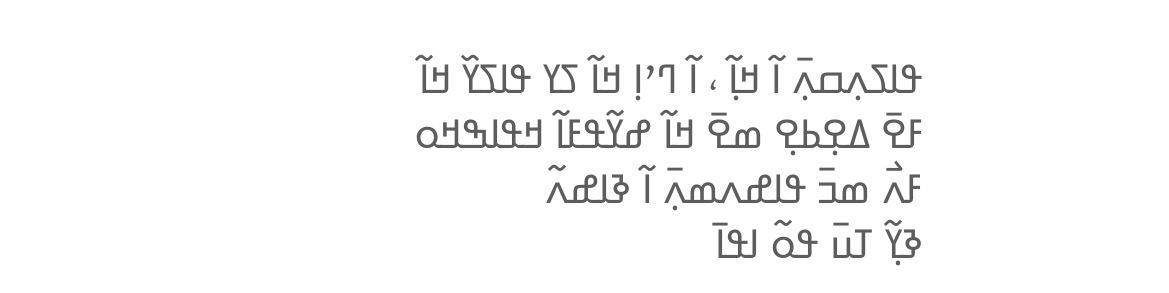ߟߊߖߍ߲ߛߍ߲߫ ߊ߬ ߞߊ߲߬ ، ߊ߬ ߣߴߊ߲ ߞߊ߬ ߖߌ ߟߊߖߌ߰ ߞߊ߬ ߓߐ߫ ߡߐ߲ߕߐ߲ ߘߐ߫ ߞߊ߬ ߝߌ߬ߟߓߊ߬ ߞߟߊߒߞߋ ߓߍ߯ ߘߏ߫ ߟߊߝߍߘߍ߲߫ ߊ߬ ߢߊߝߍ߬
ߢߌ߲߬ ߠߎ߫ ߟߋ߬ ߊߟߊ߫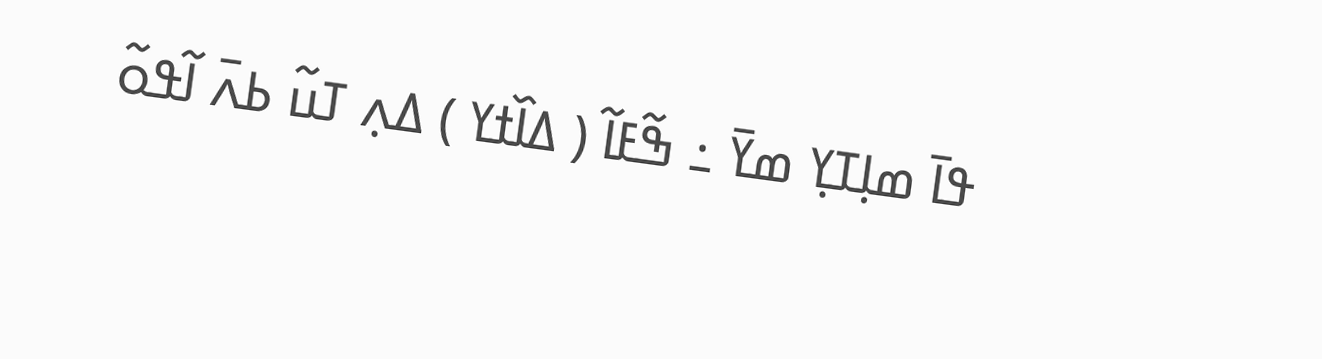ߟߊ߫ ߘߊ߲ߠߌ߲ ߘߌ߫ ߸ ߒ߬ߓߊ߬ ( ߡߊ߰ߙߌ ) ߡߍ߲ ߠߎ߬ ߕߍ߫ ߊ߬ߟߋ߬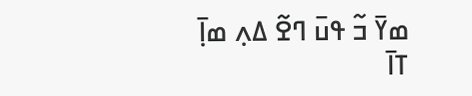ߘߌ߫ ߏ߬ ߟߎ߫ ߣߐ߬ ߡߍ߲ ߘߊ߲߫ ߠߊ߫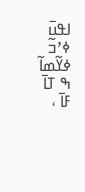ߊߟߎ߫ ߦߴߏ߬ ߦߌ߬ߘߊ߬ ߒ ߠߊ߫ ߓߊ߫ ،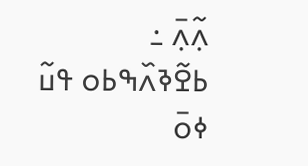ߍ߲߬ߍ߲߫ ߸ ߕߐ߬ߢߍ߰ߒߕߋ ߟߎ߬ ߦߋ߫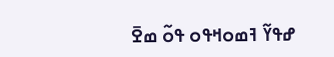ߝߟߌ߬ ߔߘߋߞߟߋ ߟߋ߬ ߘߐ߫